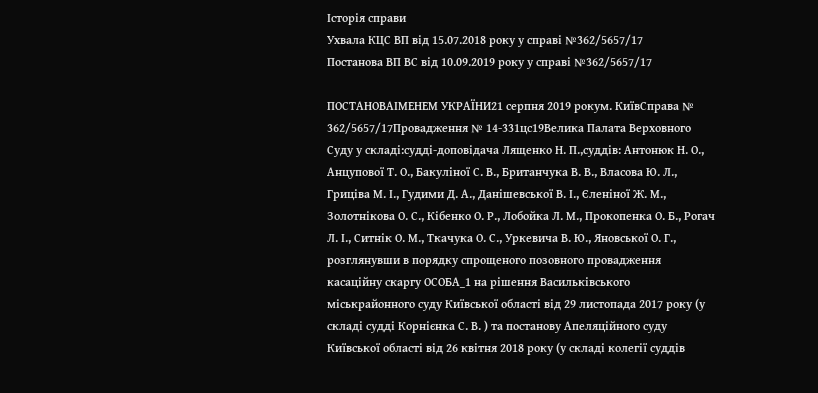Історія справи
Ухвала КЦС ВП від 15.07.2018 року у справі №362/5657/17
Постанова ВП ВС від 10.09.2019 року у справі №362/5657/17

ПОСТАНОВАІМЕНЕМ УКРАЇНИ21 серпня 2019 рокум. КиївСправа № 362/5657/17Провадження № 14-331цс19Велика Палата Верховного Суду у складі:судді-доповідача Лященко Н. П.,суддів: Антонюк Н. О., Анцупової Т. О., Бакуліної С. В., Британчука В. В., Власова Ю. Л., Гриціва М. І., Гудими Д. А., Данішевської В. І., Єленіної Ж. М., Золотнікова О. С., Кібенко О. Р., Лобойка Л. М., Прокопенка О. Б., Рогач Л. І., Ситнік О. М., Ткачука О. С., Уркевича В. Ю., Яновської О. Г.,
розглянувши в порядку спрощеного позовного провадження касаційну скаргу ОСОБА_1 на рішення Васильківського міськрайонного суду Київської області від 29 листопада 2017 року (у складі судді Корнієнка С. В. ) та постанову Апеляційного суду Київської області від 26 квітня 2018 року (у складі колегії суддів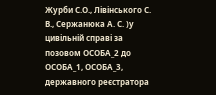Журби С.О., Лівінського С. В., Сержанюка А. С. )у цивільній справі за позовом ОСОБА_2 до ОСОБА_1, ОСОБА_3, державного реєстратора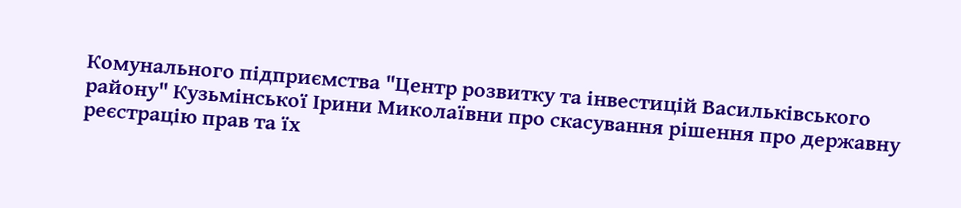Комунального підприємства "Центр розвитку та інвестицій Васильківського району" Кузьмінської Ірини Миколаївни про скасування рішення про державну реєстрацію прав та їх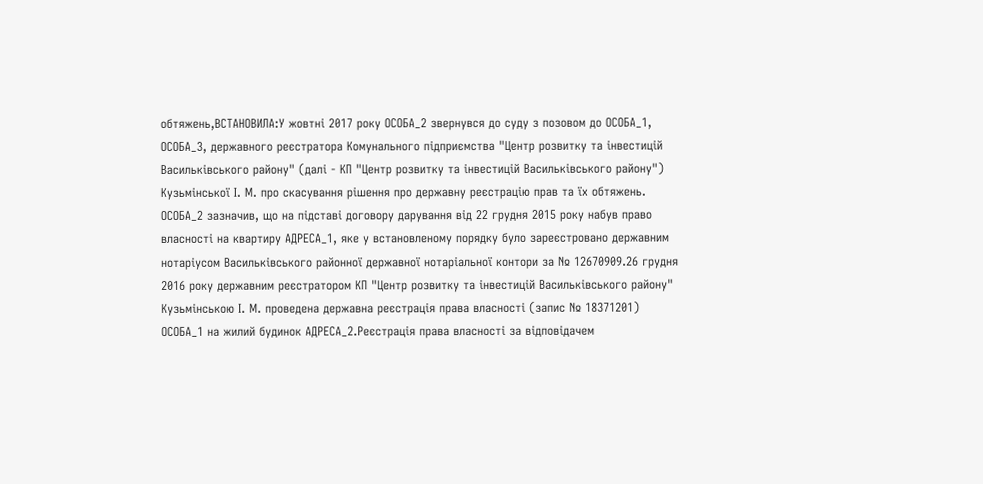обтяжень,ВСТАНОВИЛА:У жовтні 2017 року ОСОБА_2 звернувся до суду з позовом до ОСОБА_1, ОСОБА_3, державного реєстратора Комунального підприємства "Центр розвитку та інвестицій Васильківського району" (далі - КП "Центр розвитку та інвестицій Васильківського району") Кузьмінської І. М. про скасування рішення про державну реєстрацію прав та їх обтяжень.
ОСОБА_2 зазначив, що на підставі договору дарування від 22 грудня 2015 року набув право власності на квартиру АДРЕСА_1, яке у встановленому порядку було зареєстровано державним нотаріусом Васильківського районної державної нотаріальної контори за № 12670909.26 грудня 2016 року державним реєстратором КП "Центр розвитку та інвестицій Васильківського району" Кузьмінською І. М. проведена державна реєстрація права власності (запис № 18371201) ОСОБА_1 на жилий будинок АДРЕСА_2.Реєстрація права власності за відповідачем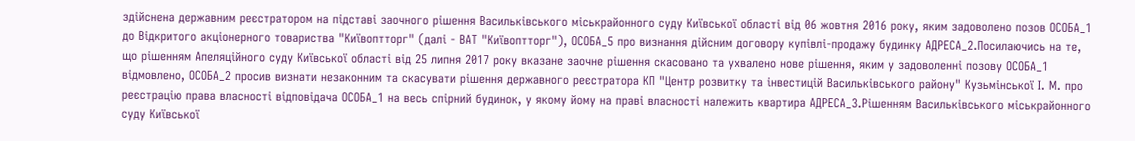здійснена державним реєстратором на підставі заочного рішення Васильківського міськрайонного суду Київської області від 06 жовтня 2016 року, яким задоволено позов ОСОБА_1 до Відкритого акціонерного товариства "Київоптторг" (далі - ВАТ "Київоптторг"), ОСОБА_5 про визнання дійсним договору купівлі-продажу будинку АДРЕСА_2.Посилаючись на те, що рішенням Апеляційного суду Київської області від 25 липня 2017 року вказане заочне рішення скасовано та ухвалено нове рішення, яким у задоволенні позову ОСОБА_1 відмовлено, ОСОБА_2 просив визнати незаконним та скасувати рішення державного реєстратора КП "Центр розвитку та інвестицій Васильківського району" Кузьмінської І. М. про реєстрацію права власності відповідача ОСОБА_1 на весь спірний будинок, у якому йому на праві власності належить квартира АДРЕСА_3.Рішенням Васильківського міськрайонного суду Київської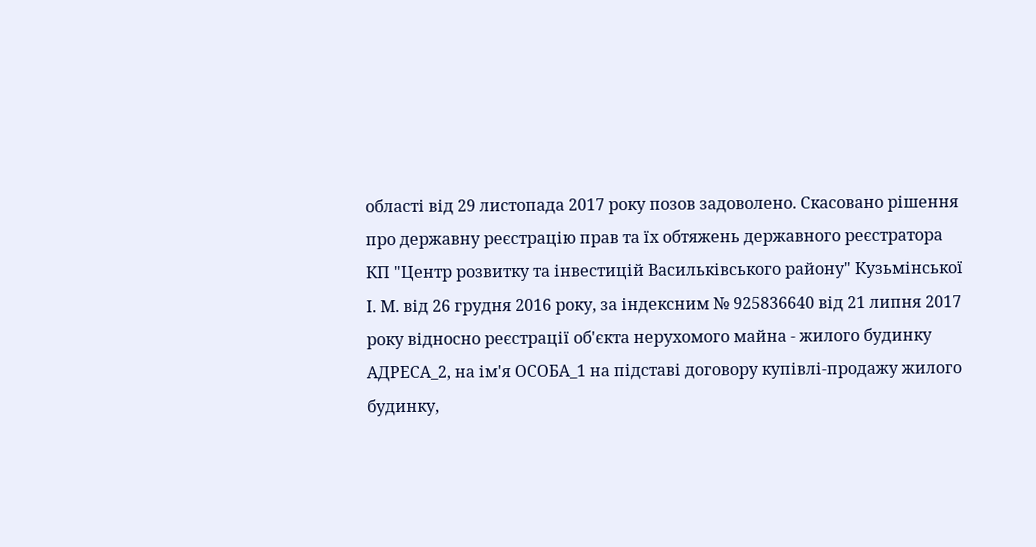області від 29 листопада 2017 року позов задоволено. Скасовано рішення про державну реєстрацію прав та їх обтяжень державного реєстратора КП "Центр розвитку та інвестицій Васильківського району" Кузьмінської І. М. від 26 грудня 2016 року, за індексним № 925836640 від 21 липня 2017 року відносно реєстрації об'єкта нерухомого майна - жилого будинку АДРЕСА_2, на ім'я ОСОБА_1 на підставі договору купівлі-продажу жилого будинку,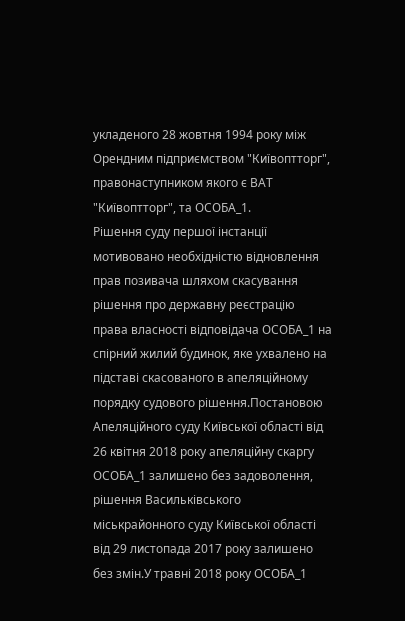укладеного 28 жовтня 1994 року між Орендним підприємством "Київоптторг", правонаступником якого є ВАТ "Київоптторг", та ОСОБА_1.
Рішення суду першої інстанції мотивовано необхідністю відновлення прав позивача шляхом скасування рішення про державну реєстрацію права власності відповідача ОСОБА_1 на спірний жилий будинок, яке ухвалено на підставі скасованого в апеляційному порядку судового рішення.Постановою Апеляційного суду Київської області від 26 квітня 2018 року апеляційну скаргу ОСОБА_1 залишено без задоволення, рішення Васильківського міськрайонного суду Київської області від 29 листопада 2017 року залишено без змін.У травні 2018 року ОСОБА_1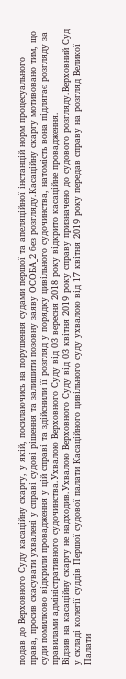подав до Верховного Суду касаційну скаргу, у якій, посилаючись на порушення судами першої та апеляційної інстанцій норм процесуального права, просив скасувати ухвалені у справі судові рішення та залишити позовну заяву ОСОБА_2 без розгляду.Касаційну скаргу мотивовано тим, що суди помилково відкрили провадження у цій справі та здійснили її розгляд у порядку цивільного судочинства, натомість вона підлягає розгляду за правилами адміністративного судочинства.Ухвалою Верховного Суду від 03 вересня 2018 року відкрито касаційне провадження.
Відзив на касаційну скаргу не надходив.Ухвалою Верховного Суду від 03 квітня 2019 року справу призначено до судового розгляду.Верховний Суд у складі колегії суддів Першої судової палати Касаційного цивільного суду ухвалою від 17 квітня 2019 року передав справу на розгляд Великої Палати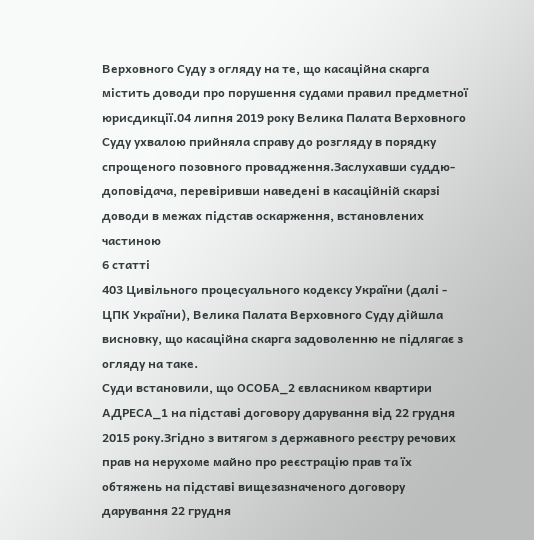Верховного Суду з огляду на те, що касаційна скарга містить доводи про порушення судами правил предметної юрисдикції.04 липня 2019 року Велика Палата Верховного Суду ухвалою прийняла справу до розгляду в порядку спрощеного позовного провадження.Заслухавши суддю-доповідача, перевіривши наведені в касаційній скарзі доводи в межах підстав оскарження, встановлених частиною
6 статті
403 Цивільного процесуального кодексу України (далі -
ЦПК України), Велика Палата Верховного Суду дійшла висновку, що касаційна скарга задоволенню не підлягає з огляду на таке.
Суди встановили, що ОСОБА_2 євласником квартири АДРЕСА_1 на підставі договору дарування від 22 грудня 2015 року.Згідно з витягом з державного реєстру речових прав на нерухоме майно про реєстрацію прав та їх обтяжень на підставі вищезазначеного договору дарування 22 грудня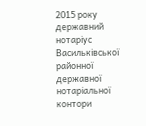2015 року державний нотаріус Васильківської районної державної нотаріальної контори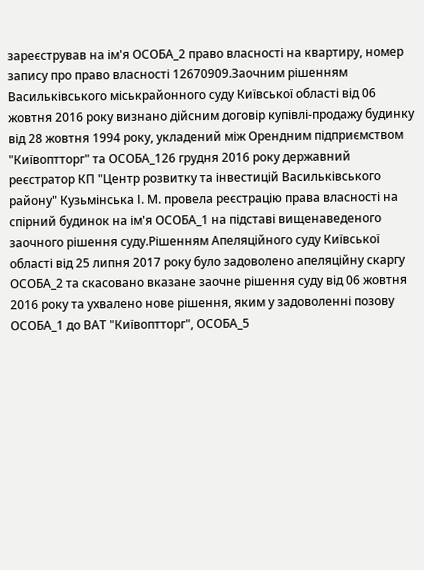зареєстрував на ім'я ОСОБА_2 право власності на квартиру, номер запису про право власності 12670909.Заочним рішенням Васильківського міськрайонного суду Київської області від 06 жовтня 2016 року визнано дійсним договір купівлі-продажу будинку від 28 жовтня 1994 року, укладений між Орендним підприємством "Київоптторг" та ОСОБА_126 грудня 2016 року державний реєстратор КП "Центр розвитку та інвестицій Васильківського району" Кузьмінська І. М. провела реєстрацію права власності на спірний будинок на ім'я ОСОБА_1 на підставі вищенаведеного заочного рішення суду.Рішенням Апеляційного суду Київської області від 25 липня 2017 року було задоволено апеляційну скаргу ОСОБА_2 та скасовано вказане заочне рішення суду від 06 жовтня 2016 року та ухвалено нове рішення, яким у задоволенні позову ОСОБА_1 до ВАТ "Київоптторг", ОСОБА_5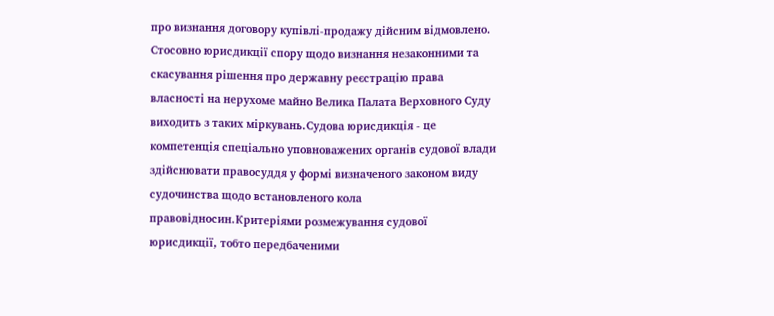про визнання договору купівлі-продажу дійсним відмовлено.
Стосовно юрисдикції спору щодо визнання незаконними та скасування рішення про державну реєстрацію права власності на нерухоме майно Велика Палата Верховного Суду виходить з таких міркувань.Судова юрисдикція - це компетенція спеціально уповноважених органів судової влади здійснювати правосуддя у формі визначеного законом виду судочинства щодо встановленого кола правовідносин.Критеріями розмежування судової юрисдикції, тобто передбаченими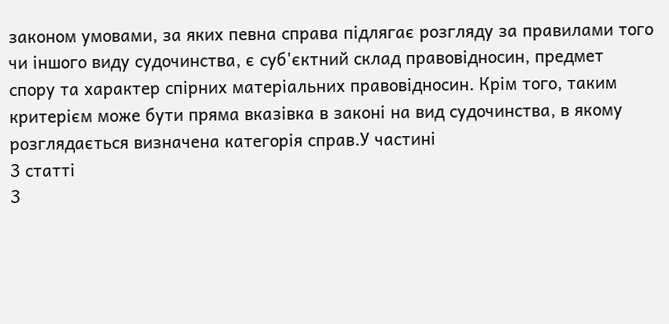законом умовами, за яких певна справа підлягає розгляду за правилами того чи іншого виду судочинства, є суб'єктний склад правовідносин, предмет спору та характер спірних матеріальних правовідносин. Крім того, таким критерієм може бути пряма вказівка в законі на вид судочинства, в якому розглядається визначена категорія справ.У частині
3 статті
3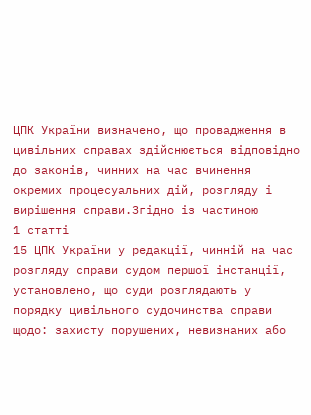ЦПК України визначено, що провадження в цивільних справах здійснюється відповідно до законів, чинних на час вчинення окремих процесуальних дій, розгляду і вирішення справи.Згідно із частиною
1 статті
15 ЦПК України у редакції, чинній на час розгляду справи судом першої інстанції, установлено, що суди розглядають у порядку цивільного судочинства справи щодо: захисту порушених, невизнаних або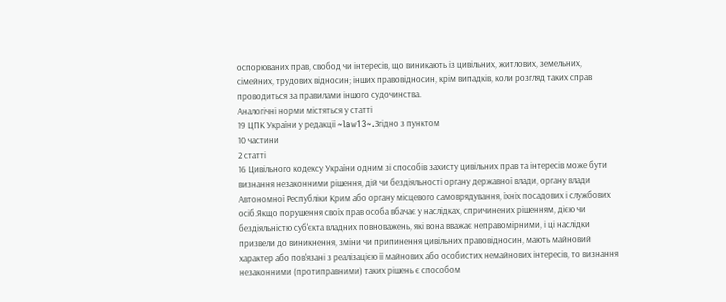оспорюваних прав, свобод чи інтересів, що виникають із цивільних, житлових, земельних, сімейних, трудових відносин; інших правовідносин, крім випадків, коли розгляд таких справ проводиться за правилами іншого судочинства.
Аналогічні норми містяться у статті
19 ЦПК України у редакції ~law13~.Згідно з пунктом
10 частини
2 статті
16 Цивільного кодексу України одним зі способів захисту цивільних прав та інтересів може бути визнання незаконними рішення, дій чи бездіяльності органу державної влади, органу влади Автономної Республіки Крим або органу місцевого самоврядування, їхніх посадових і службових осіб.Якщо порушення своїх прав особа вбачає у наслідках, спричинених рішенням, дією чи бездіяльністю суб'єкта владних повноважень, які вона вважає неправомірними, і ці наслідки призвели до виникнення, зміни чи припинення цивільних правовідносин, мають майновий характер або пов'язані з реалізацією її майнових або особистих немайнових інтересів, то визнання незаконними (протиправними) таких рішень є способом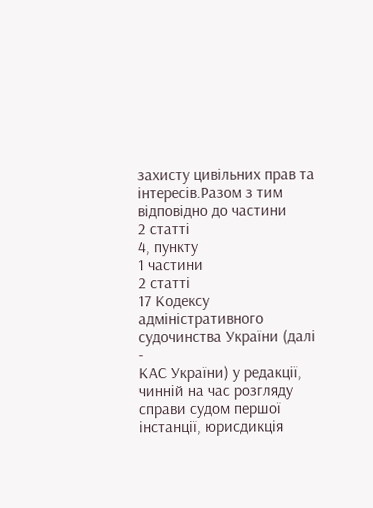захисту цивільних прав та інтересів.Разом з тим відповідно до частини
2 статті
4, пункту
1 частини
2 статті
17 Кодексу адміністративного судочинства України (далі -
КАС України) у редакції, чинній на час розгляду справи судом першої інстанції, юрисдикція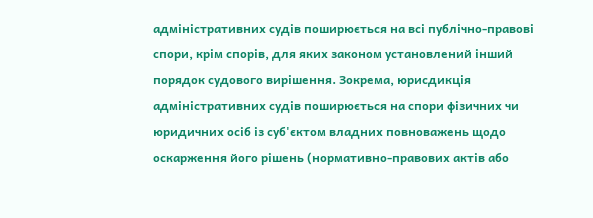адміністративних судів поширюється на всі публічно-правові спори, крім спорів, для яких законом установлений інший порядок судового вирішення. Зокрема, юрисдикція адміністративних судів поширюється на спори фізичних чи юридичних осіб із суб'єктом владних повноважень щодо оскарження його рішень (нормативно-правових актів або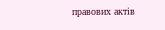правових актів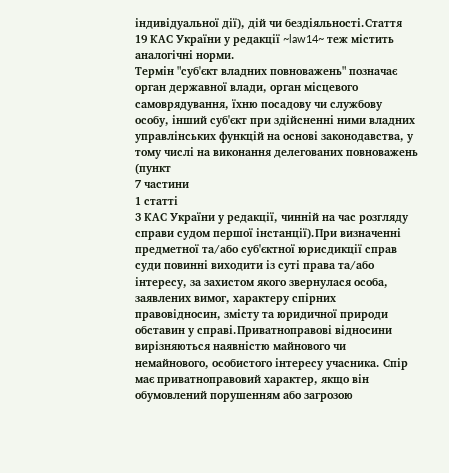індивідуальної дії), дій чи бездіяльності.Стаття
19 КАС України у редакції ~law14~ теж містить аналогічні норми.
Термін "суб'єкт владних повноважень" позначає орган державної влади, орган місцевого самоврядування, їхню посадову чи службову особу, інший суб'єкт при здійсненні ними владних управлінських функцій на основі законодавства, у тому числі на виконання делегованих повноважень (пункт
7 частини
1 статті
3 КАС України у редакції, чинній на час розгляду справи судом першої інстанції).При визначенні предметної та/або суб'єктної юрисдикції справ суди повинні виходити із суті права та/або інтересу, за захистом якого звернулася особа, заявлених вимог, характеру спірних правовідносин, змісту та юридичної природи обставин у справі.Приватноправові відносини вирізняються наявністю майнового чи немайнового, особистого інтересу учасника. Спір має приватноправовий характер, якщо він обумовлений порушенням або загрозою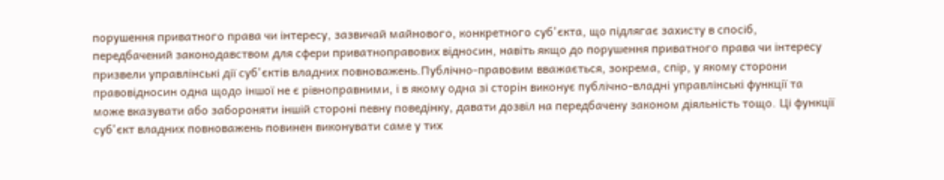порушення приватного права чи інтересу, зазвичай майнового, конкретного суб'єкта, що підлягає захисту в спосіб, передбачений законодавством для сфери приватноправових відносин, навіть якщо до порушення приватного права чи інтересу призвели управлінські дії суб'єктів владних повноважень.Публічно-правовим вважається, зокрема, спір, у якому сторони правовідносин одна щодо іншої не є рівноправними, і в якому одна зі сторін виконує публічно-владні управлінські функції та може вказувати або забороняти іншій стороні певну поведінку, давати дозвіл на передбачену законом діяльність тощо. Ці функції суб'єкт владних повноважень повинен виконувати саме у тих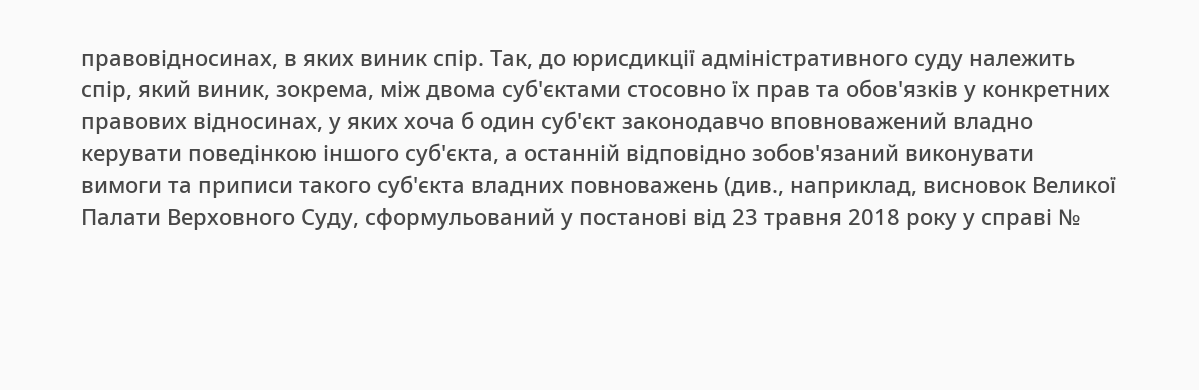правовідносинах, в яких виник спір. Так, до юрисдикції адміністративного суду належить спір, який виник, зокрема, між двома суб'єктами стосовно їх прав та обов'язків у конкретних правових відносинах, у яких хоча б один суб'єкт законодавчо вповноважений владно керувати поведінкою іншого суб'єкта, а останній відповідно зобов'язаний виконувати вимоги та приписи такого суб'єкта владних повноважень (див., наприклад, висновок Великої Палати Верховного Суду, сформульований у постанові від 23 травня 2018 року у справі №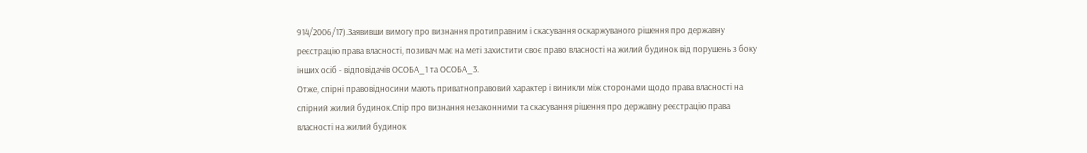914/2006/17).Заявивши вимогу про визнання протиправним і скасування оскаржуваного рішення про державну реєстрацію права власності, позивач має на меті захистити своє право власності на жилий будинок від порушень з боку інших осіб - відповідачів ОСОБА_1 та ОСОБА_3.
Отже, спірні правовідносини мають приватноправовий характер і виникли між сторонами щодо права власності на спірний жилий будинок.Спір про визнання незаконними та скасування рішення про державну реєстрацію права власності на жилий будинок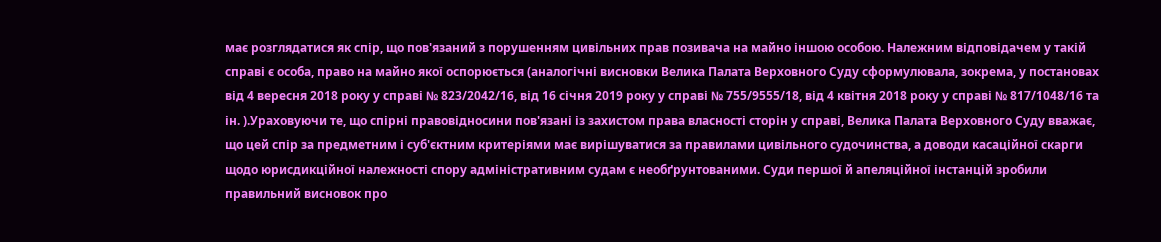має розглядатися як спір, що пов'язаний з порушенням цивільних прав позивача на майно іншою особою. Належним відповідачем у такій справі є особа, право на майно якої оспорюється (аналогічні висновки Велика Палата Верховного Суду сформулювала, зокрема, у постановах від 4 вересня 2018 року у справі № 823/2042/16, від 16 січня 2019 року у справі № 755/9555/18, від 4 квітня 2018 року у справі № 817/1048/16 та ін. ).Ураховуючи те, що спірні правовідносини пов'язані із захистом права власності сторін у справі, Велика Палата Верховного Суду вважає, що цей спір за предметним і суб'єктним критеріями має вирішуватися за правилами цивільного судочинства, а доводи касаційної скарги щодо юрисдикційної належності спору адміністративним судам є необґрунтованими. Суди першої й апеляційної інстанцій зробили правильний висновок про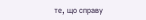те, що справу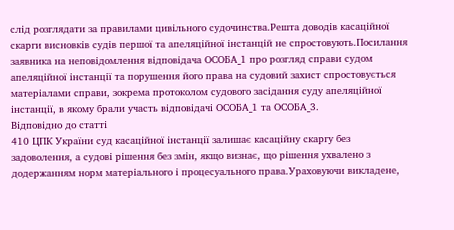слід розглядати за правилами цивільного судочинства.Решта доводів касаційної скарги висновків судів першої та апеляційної інстанцій не спростовують.Посилання заявника на неповідомлення відповідача ОСОБА_1 про розгляд справи судом апеляційної інстанції та порушення його права на судовий захист спростовується матеріалами справи, зокрема протоколом судового засідання суду апеляційної інстанції, в якому брали участь відповідачі ОСОБА_1 та ОСОБА_3.
Відповідно до статті
410 ЦПК України суд касаційної інстанції залишає касаційну скаргу без задоволення, а судові рішення без змін, якщо визнає, що рішення ухвалено з додержанням норм матеріального і процесуального права.Ураховуючи викладене,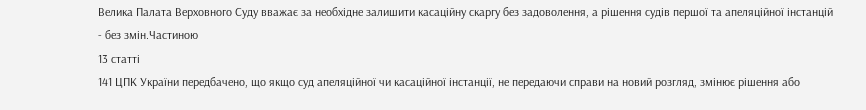Велика Палата Верховного Суду вважає за необхідне залишити касаційну скаргу без задоволення, а рішення судів першої та апеляційної інстанцій - без змін.Частиною
13 статті
141 ЦПК України передбачено, що якщо суд апеляційної чи касаційної інстанції, не передаючи справи на новий розгляд, змінює рішення або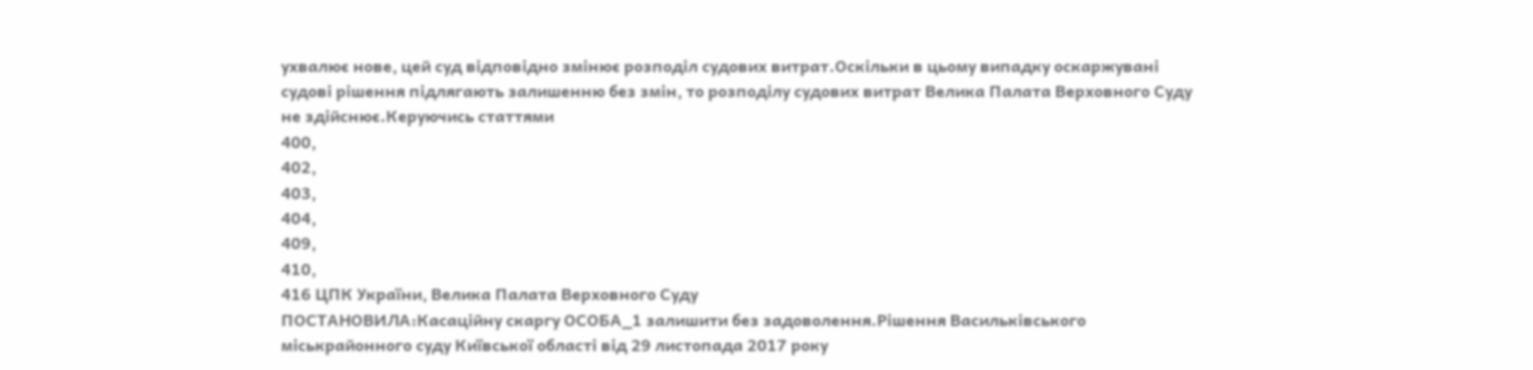ухвалює нове, цей суд відповідно змінює розподіл судових витрат.Оскільки в цьому випадку оскаржувані судові рішення підлягають залишенню без змін, то розподілу судових витрат Велика Палата Верховного Суду не здійснює.Керуючись статтями
400,
402,
403,
404,
409,
410,
416 ЦПК України, Велика Палата Верховного Суду
ПОСТАНОВИЛА:Касаційну скаргу ОСОБА_1 залишити без задоволення.Рішення Васильківського міськрайонного суду Київської області від 29 листопада 2017 року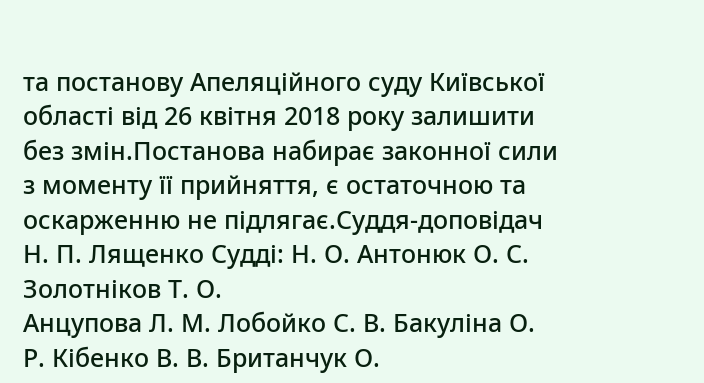та постанову Апеляційного суду Київської області від 26 квітня 2018 року залишити без змін.Постанова набирає законної сили з моменту її прийняття, є остаточною та оскарженню не підлягає.Суддя-доповідач Н. П. Лященко Судді: Н. О. Антонюк О. С. Золотніков Т. О.
Анцупова Л. М. Лобойко С. В. Бакуліна О. Р. Кібенко В. В. Британчук О.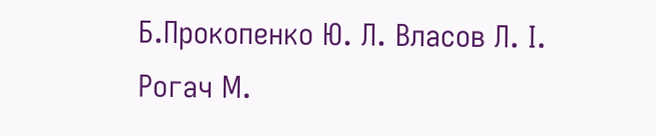Б.Прокопенко Ю. Л. Власов Л. І. Рогач М.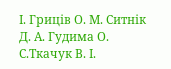І. Гриців О. М. Ситнік Д. А. Гудима О. С.Ткачук В. І.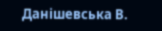Данішевська В.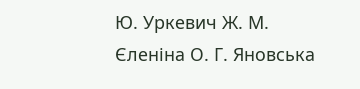Ю. Уркевич Ж. М. Єленіна О. Г. Яновська